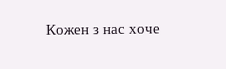Кожен з нас хоче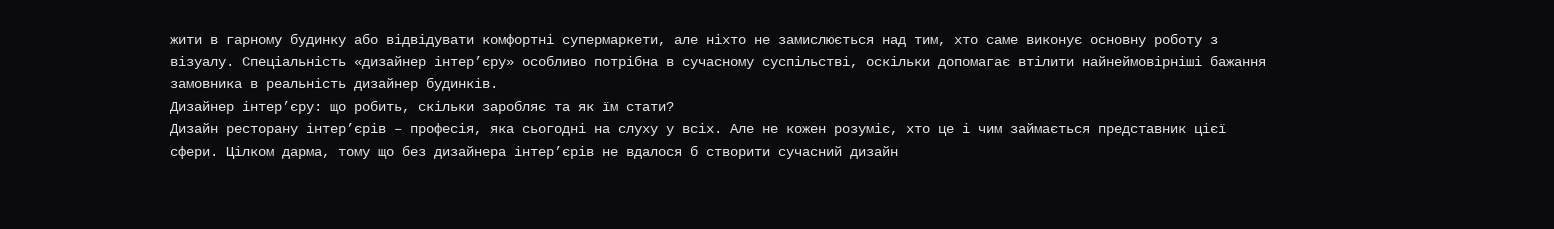жити в гарному будинку або відвідувати комфортні супермаркети, але ніхто не замислюється над тим, хто саме виконує основну роботу з візуалу. Спеціальність «дизайнер інтер’єру» особливо потрібна в сучасному суспільстві, оскільки допомагає втілити найнеймовірніші бажання замовника в реальність дизайнер будинків.
Дизайнер інтер’єру: що робить, скільки заробляє та як їм стати?
Дизайн ресторану інтер’єрів – професія, яка сьогодні на слуху у всіх. Але не кожен розуміє, хто це і чим займається представник цієї сфери. Цілком дарма, тому що без дизайнера інтер’єрів не вдалося б створити сучасний дизайн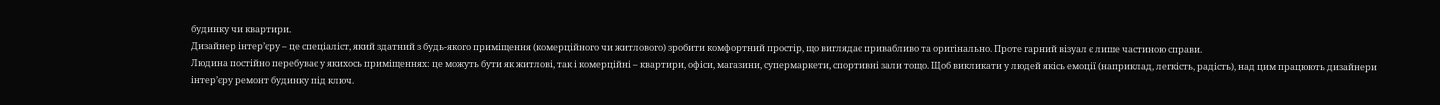будинку чи квартири.
Дизайнер інтер’єру – це спеціаліст, який здатний з будь-якого приміщення (комерційного чи житлового) зробити комфортний простір, що виглядає привабливо та оригінально. Проте гарний візуал є лише частиною справи.
Людина постійно перебуває у якихось приміщеннях: це можуть бути як житлові, так і комерційні – квартири, офіси, магазини, супермаркети, спортивні зали тощо. Щоб викликати у людей якісь емоції (наприклад, легкість, радість), над цим працюють дизайнери інтер’єру ремонт будинку під ключ.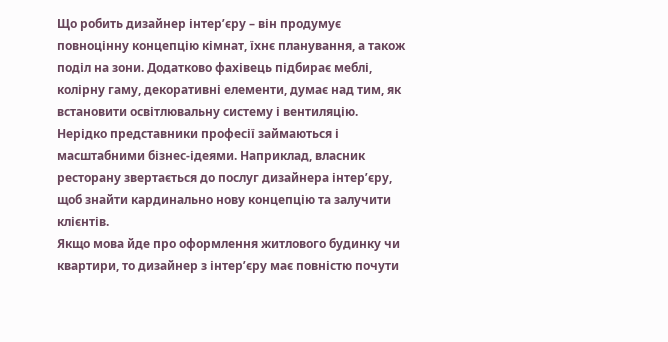Що робить дизайнер інтер’єру – він продумує повноцінну концепцію кімнат, їхнє планування, а також поділ на зони. Додатково фахівець підбирає меблі, колірну гаму, декоративні елементи, думає над тим, як встановити освітлювальну систему і вентиляцію.
Нерідко представники професії займаються і масштабними бізнес-ідеями. Наприклад, власник ресторану звертається до послуг дизайнера інтер’єру, щоб знайти кардинально нову концепцію та залучити клієнтів.
Якщо мова йде про оформлення житлового будинку чи квартири, то дизайнер з інтер’єру має повністю почути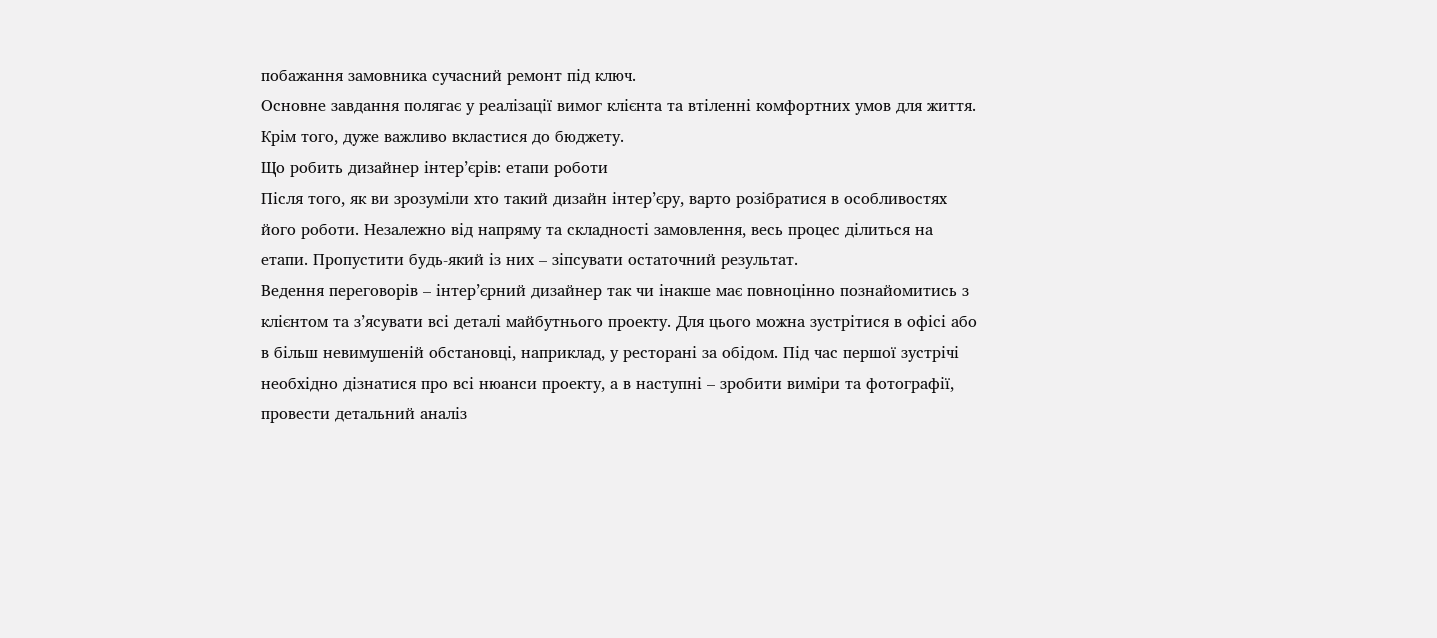побажання замовника сучасний ремонт під ключ.
Основне завдання полягає у реалізації вимог клієнта та втіленні комфортних умов для життя. Крім того, дуже важливо вкластися до бюджету.
Що робить дизайнер інтер’єрів: етапи роботи
Після того, як ви зрозуміли хто такий дизайн інтер’єру, варто розібратися в особливостях його роботи. Незалежно від напряму та складності замовлення, весь процес ділиться на етапи. Пропустити будь-який із них – зіпсувати остаточний результат.
Ведення переговорів – інтер’єрний дизайнер так чи інакше має повноцінно познайомитись з клієнтом та з’ясувати всі деталі майбутнього проекту. Для цього можна зустрітися в офісі або в більш невимушеній обстановці, наприклад, у ресторані за обідом. Під час першої зустрічі необхідно дізнатися про всі нюанси проекту, а в наступні – зробити виміри та фотографії, провести детальний аналіз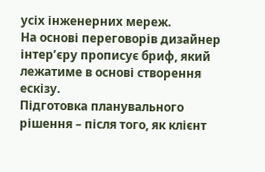усіх інженерних мереж.
На основі переговорів дизайнер інтер’єру прописує бриф, який лежатиме в основі створення ескізу.
Підготовка планувального рішення – після того, як клієнт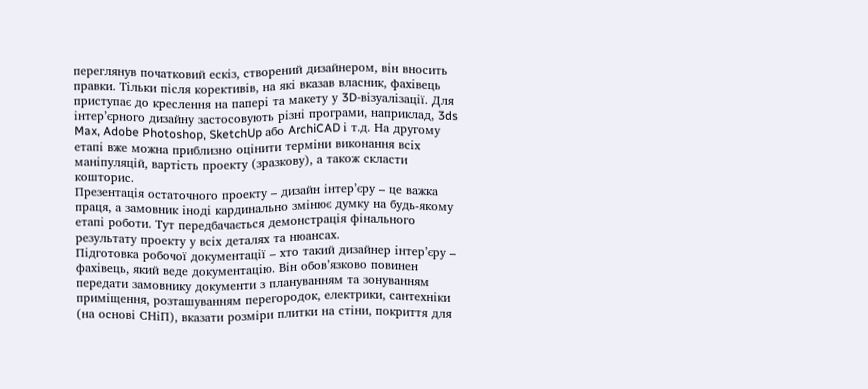переглянув початковий ескіз, створений дизайнером, він вносить правки. Тільки після корективів, на які вказав власник, фахівець приступає до креслення на папері та макету у 3D-візуалізації. Для інтер’єрного дизайну застосовують різні програми, наприклад, 3ds Max, Adobe Photoshop, SketchUp або ArchiCAD і т.д. На другому етапі вже можна приблизно оцінити терміни виконання всіх маніпуляцій, вартість проекту (зразкову), а також скласти кошторис.
Презентація остаточного проекту – дизайн інтер’єру – це важка праця, а замовник іноді кардинально змінює думку на будь-якому етапі роботи. Тут передбачається демонстрація фінального результату проекту у всіх деталях та нюансах.
Підготовка робочої документації – хто такий дизайнер інтер’єру – фахівець, який веде документацію. Він обов’язково повинен передати замовнику документи з плануванням та зонуванням приміщення, розташуванням перегородок, електрики, сантехніки (на основі СНіП), вказати розміри плитки на стіни, покриття для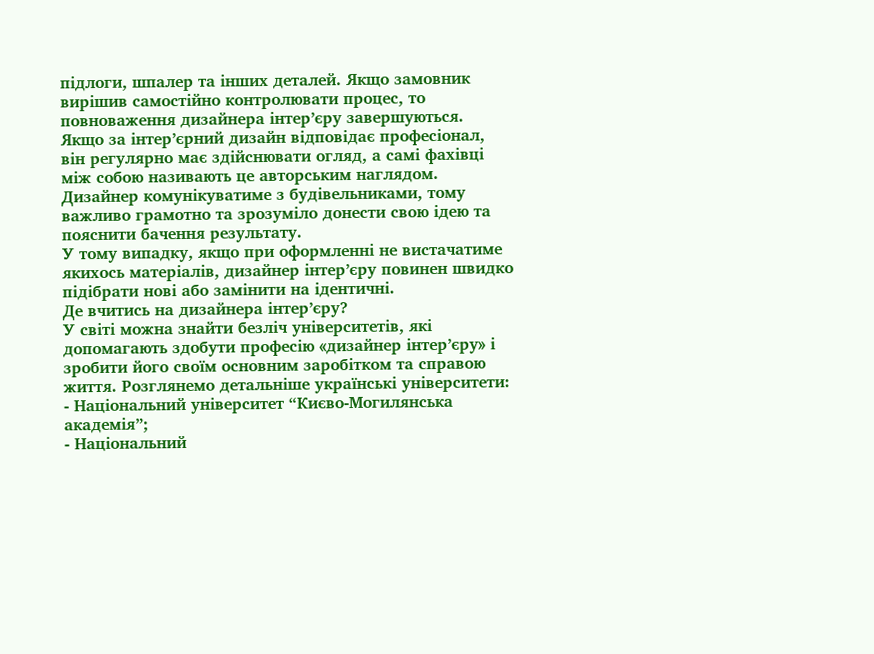підлоги, шпалер та інших деталей. Якщо замовник вирішив самостійно контролювати процес, то повноваження дизайнера інтер’єру завершуються.
Якщо за інтер’єрний дизайн відповідає професіонал, він регулярно має здійснювати огляд, а самі фахівці між собою називають це авторським наглядом. Дизайнер комунікуватиме з будівельниками, тому важливо грамотно та зрозуміло донести свою ідею та пояснити бачення результату.
У тому випадку, якщо при оформленні не вистачатиме якихось матеріалів, дизайнер інтер’єру повинен швидко підібрати нові або замінити на ідентичні.
Де вчитись на дизайнера інтер’єру?
У світі можна знайти безліч університетів, які допомагають здобути професію «дизайнер інтер’єру» і зробити його своїм основним заробітком та справою життя. Розглянемо детальніше українські університети:
- Національний університет “Києво-Могилянська академія”;
- Національний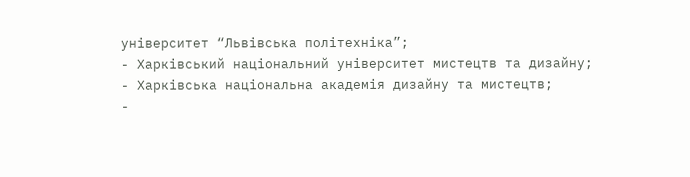університет “Львівська політехніка”;
- Харківський національний університет мистецтв та дизайну;
- Харківська національна академія дизайну та мистецтв;
-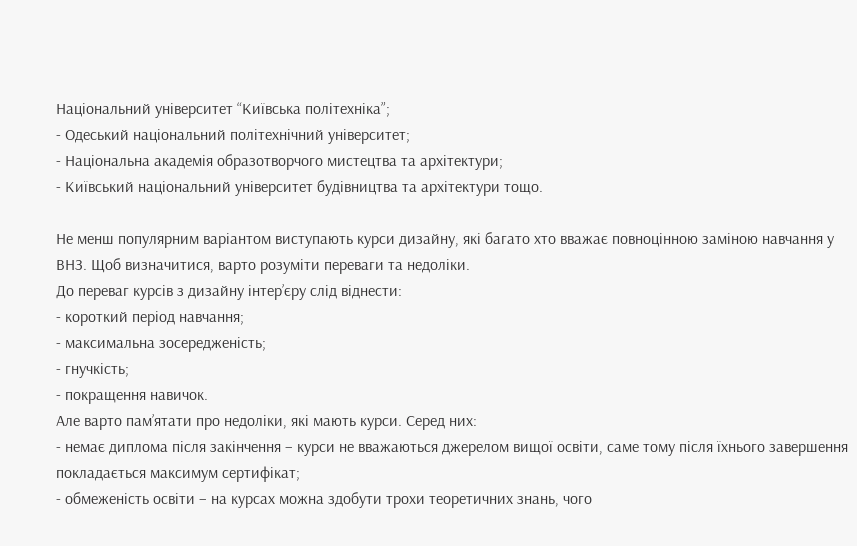Національний університет “Київська політехніка”;
- Одеський національний політехнічний університет;
- Національна академія образотворчого мистецтва та архітектури;
- Київський національний університет будівництва та архітектури тощо.

Не менш популярним варіантом виступають курси дизайну, які багато хто вважає повноцінною заміною навчання у ВНЗ. Щоб визначитися, варто розуміти переваги та недоліки.
До переваг курсів з дизайну інтер’єру слід віднести:
- короткий період навчання;
- максимальна зосередженість;
- гнучкість;
- покращення навичок.
Але варто пам’ятати про недоліки, які мають курси. Серед них:
- немає диплома після закінчення – курси не вважаються джерелом вищої освіти, саме тому після їхнього завершення покладається максимум сертифікат;
- обмеженість освіти – на курсах можна здобути трохи теоретичних знань, чого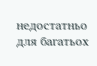недостатньо для багатьох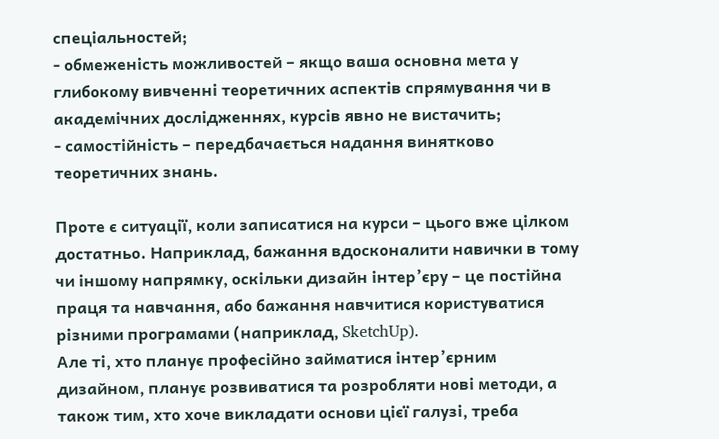спеціальностей;
- обмеженість можливостей – якщо ваша основна мета у глибокому вивченні теоретичних аспектів спрямування чи в академічних дослідженнях, курсів явно не вистачить;
- самостійність – передбачається надання винятково теоретичних знань.

Проте є ситуації, коли записатися на курси – цього вже цілком достатньо. Наприклад, бажання вдосконалити навички в тому чи іншому напрямку, оскільки дизайн інтер’єру – це постійна праця та навчання, або бажання навчитися користуватися різними програмами (наприклад, SketchUp).
Але ті, хто планує професійно займатися інтер’єрним дизайном, планує розвиватися та розробляти нові методи, а також тим, хто хоче викладати основи цієї галузі, треба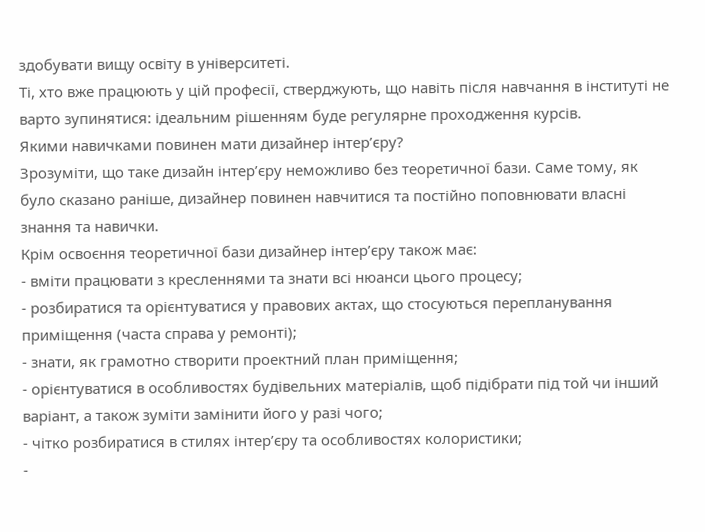здобувати вищу освіту в університеті.
Ті, хто вже працюють у цій професії, стверджують, що навіть після навчання в інституті не варто зупинятися: ідеальним рішенням буде регулярне проходження курсів.
Якими навичками повинен мати дизайнер інтер’єру?
Зрозуміти, що таке дизайн інтер’єру неможливо без теоретичної бази. Саме тому, як було сказано раніше, дизайнер повинен навчитися та постійно поповнювати власні знання та навички.
Крім освоєння теоретичної бази дизайнер інтер’єру також має:
- вміти працювати з кресленнями та знати всі нюанси цього процесу;
- розбиратися та орієнтуватися у правових актах, що стосуються перепланування приміщення (часта справа у ремонті);
- знати, як грамотно створити проектний план приміщення;
- орієнтуватися в особливостях будівельних матеріалів, щоб підібрати під той чи інший варіант, а також зуміти замінити його у разі чого;
- чітко розбиратися в стилях інтер’єру та особливостях колористики;
-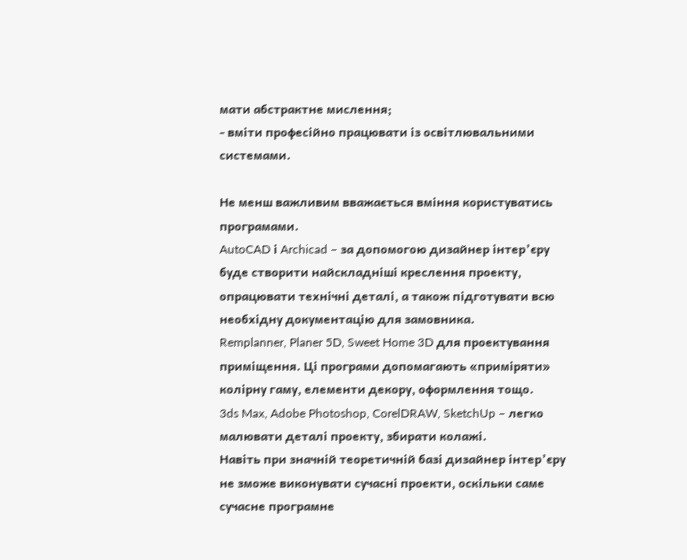мати абстрактне мислення;
- вміти професійно працювати із освітлювальними системами.

Не менш важливим вважається вміння користуватись програмами.
AutoCAD і Archicad – за допомогою дизайнер інтер’єру буде створити найскладніші креслення проекту, опрацювати технічні деталі, а також підготувати всю необхідну документацію для замовника.
Remplanner, Planer 5D, Sweet Home 3D для проектування приміщення. Ці програми допомагають «приміряти» колірну гаму, елементи декору, оформлення тощо.
3ds Max, Adobe Photoshop, CorelDRAW, SketchUp – легко малювати деталі проекту, збирати колажі.
Навіть при значній теоретичній базі дизайнер інтер’єру не зможе виконувати сучасні проекти, оскільки саме сучасне програмне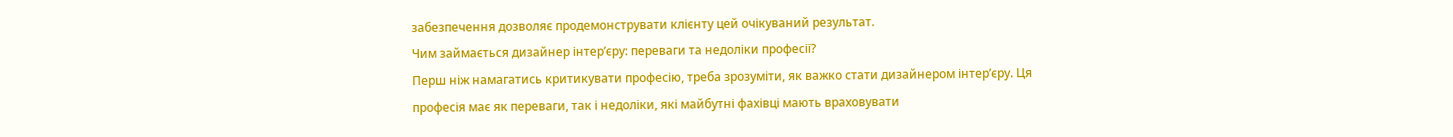забезпечення дозволяє продемонструвати клієнту цей очікуваний результат.
Чим займається дизайнер інтер’єру: переваги та недоліки професії?
Перш ніж намагатись критикувати професію, треба зрозуміти, як важко стати дизайнером інтер’єру. Ця професія має як переваги, так і недоліки, які майбутні фахівці мають враховувати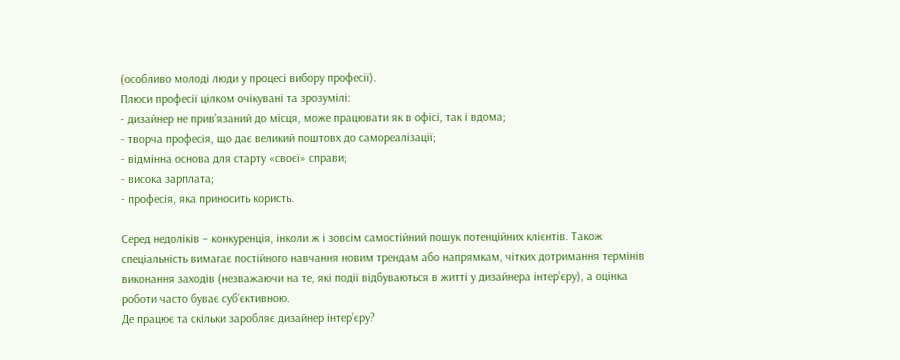(особливо молоді люди у процесі вибору професії).
Плюси професії цілком очікувані та зрозумілі:
- дизайнер не прив’язаний до місця, може працювати як в офісі, так і вдома;
- творча професія, що дає великий поштовх до самореалізації;
- відмінна основа для старту «своєї» справи;
- висока зарплата;
- професія, яка приносить користь.

Серед недоліків – конкуренція, інколи ж і зовсім самостійний пошук потенційних клієнтів. Також спеціальність вимагає постійного навчання новим трендам або напрямкам, чітких дотримання термінів виконання заходів (незважаючи на те, які події відбуваються в житті у дизайнера інтер’єру), а оцінка роботи часто буває суб’єктивною.
Де працює та скільки заробляє дизайнер інтер’єру?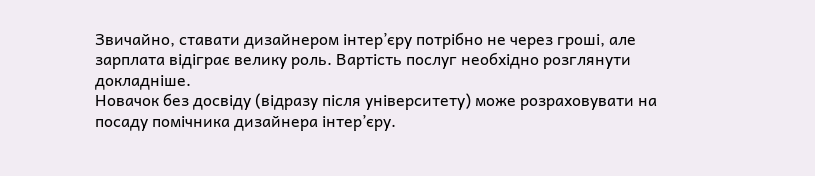Звичайно, ставати дизайнером інтер’єру потрібно не через гроші, але зарплата відіграє велику роль. Вартість послуг необхідно розглянути докладніше.
Новачок без досвіду (відразу після університету) може розраховувати на посаду помічника дизайнера інтер’єру.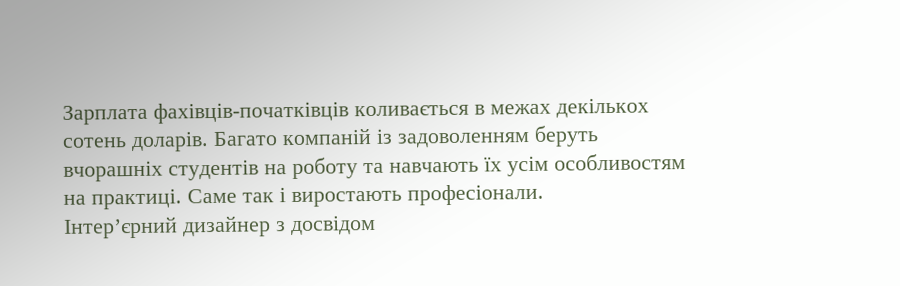Зарплата фахівців-початківців коливається в межах декількох сотень доларів. Багато компаній із задоволенням беруть вчорашніх студентів на роботу та навчають їх усім особливостям на практиці. Саме так і виростають професіонали.
Інтер’єрний дизайнер з досвідом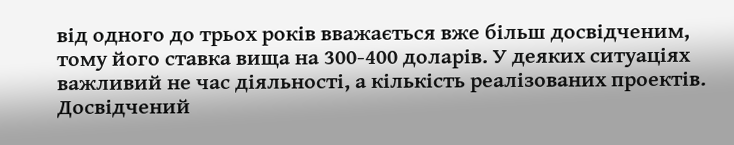від одного до трьох років вважається вже більш досвідченим, тому його ставка вища на 300-400 доларів. У деяких ситуаціях важливий не час діяльності, а кількість реалізованих проектів.
Досвідчений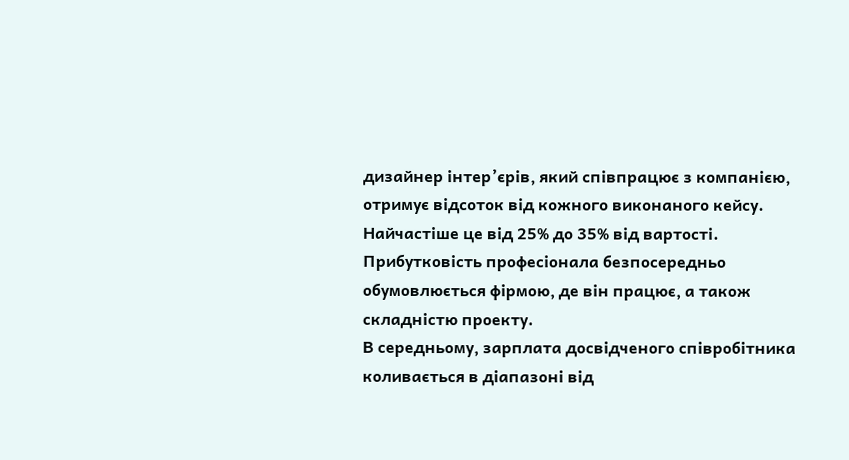дизайнер інтер’єрів, який співпрацює з компанією, отримує відсоток від кожного виконаного кейсу. Найчастіше це від 25% до 35% від вартості. Прибутковість професіонала безпосередньо обумовлюється фірмою, де він працює, а також складністю проекту.
В середньому, зарплата досвідченого співробітника коливається в діапазоні від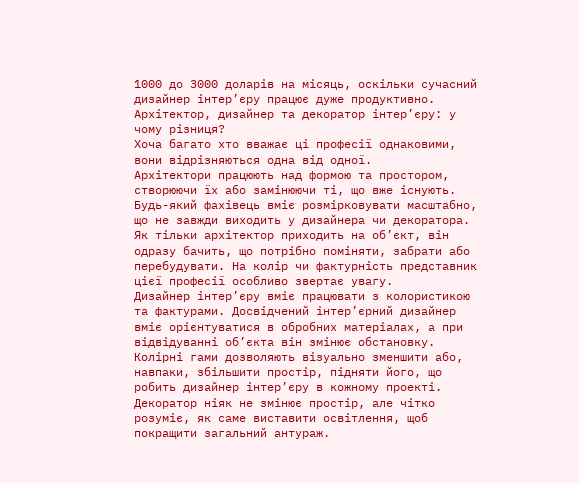1000 до 3000 доларів на місяць, оскільки сучасний дизайнер інтер’єру працює дуже продуктивно.
Архітектор, дизайнер та декоратор інтер’єру: у чому різниця?
Хоча багато хто вважає ці професії однаковими, вони відрізняються одна від одної.
Архітектори працюють над формою та простором, створюючи їх або замінюючи ті, що вже існують. Будь-який фахівець вміє розмірковувати масштабно, що не завжди виходить у дизайнера чи декоратора. Як тільки архітектор приходить на об’єкт, він одразу бачить, що потрібно поміняти, забрати або перебудувати. На колір чи фактурність представник цієї професії особливо звертає увагу.
Дизайнер інтер’єру вміє працювати з колористикою та фактурами. Досвідчений інтер’єрний дизайнер вміє орієнтуватися в обробних матеріалах, а при відвідуванні об’єкта він змінює обстановку. Колірні гами дозволяють візуально зменшити або, навпаки, збільшити простір, підняти його, що робить дизайнер інтер’єру в кожному проекті.
Декоратор ніяк не змінює простір, але чітко розуміє, як саме виставити освітлення, щоб покращити загальний антураж.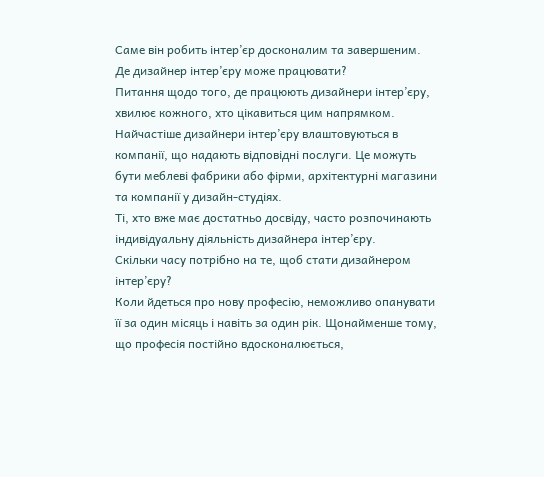Саме він робить інтер’єр досконалим та завершеним.
Де дизайнер інтер’єру може працювати?
Питання щодо того, де працюють дизайнери інтер’єру, хвилює кожного, хто цікавиться цим напрямком.
Найчастіше дизайнери інтер’єру влаштовуються в компанії, що надають відповідні послуги. Це можуть бути меблеві фабрики або фірми, архітектурні магазини та компанії у дизайн-студіях.
Ті, хто вже має достатньо досвіду, часто розпочинають індивідуальну діяльність дизайнера інтер’єру.
Скільки часу потрібно на те, щоб стати дизайнером інтер’єру?
Коли йдеться про нову професію, неможливо опанувати її за один місяць і навіть за один рік. Щонайменше тому, що професія постійно вдосконалюється,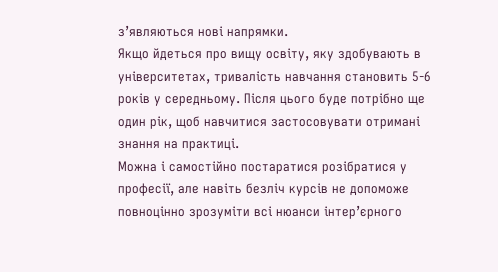з’являються нові напрямки.
Якщо йдеться про вищу освіту, яку здобувають в університетах, тривалість навчання становить 5-6 років у середньому. Після цього буде потрібно ще один рік, щоб навчитися застосовувати отримані знання на практиці.
Можна і самостійно постаратися розібратися у професії, але навіть безліч курсів не допоможе повноцінно зрозуміти всі нюанси інтер’єрного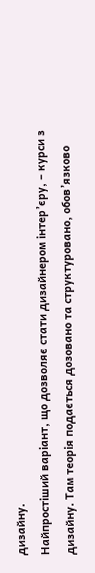дизайну.
Найпростіший варіант, що дозволяє стати дизайнером інтер’єру, – курси з дизайну. Там теорія подається дозовано та структуровано, обов’язково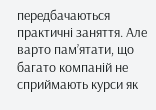передбачаються практичні заняття. Але варто пам’ятати, що багато компаній не сприймають курси як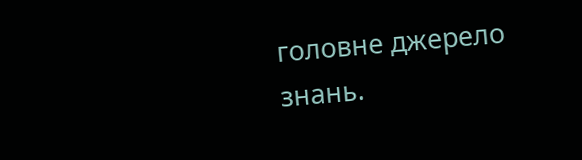головне джерело знань.